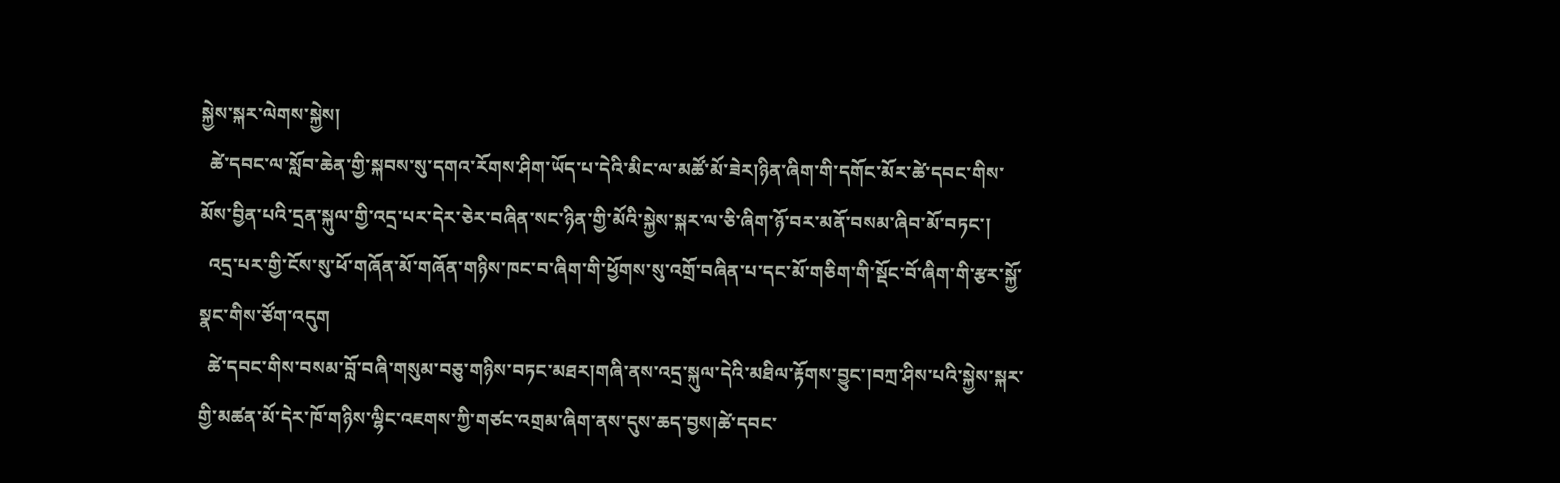སྐྱེས་སྐར་ལེགས་སྐྱེས།
  ཚེ་དབང་ལ་སློབ་ཆེན་གྱི་སྐབས་སུ་དགའ་རོགས་ཤིག་ཡོད་པ་དེའི་མིང་ལ་མཚོ་མོ་ཟེར།ཉིན་ཞིག་གི་དགོང་མོར་ཚེ་དབང་གིས་མོས་བྱིན་པའི་དྲན་སྐུལ་གྱི་འདྲ་པར་དེར་ཅེར་བཞིན་སང་ཉིན་གྱི་མོའི་སྐྱེས་སྐར་ལ་ཅི་ཞིག་ཉོ་བར་མནོ་བསམ་ཞིབ་མོ་བཏང་།
  འདྲ་པར་གྱི་ངོས་སུ་ཕོ་གཞོན་མོ་གཞོན་གཉིས་ཁང་བ་ཞིག་གི་ཕྱོགས་སུ་འགྲོ་བཞིན་པ་དང་མོ་གཅིག་གི་སྡོང་བོ་ཞིག་གི་རྩར་སྐྱོ་སྣང་གིས་ཙོག་འདུག
  ཚེ་དབང་གིས་བསམ་བློ་བཞི་གསུམ་བཅུ་གཉིས་བཏང་མཐར།གཞི་ནས་འདྲ་སྐུལ་དེའི་མཐིལ་རྟོགས་བྱུང་།བཀྲ་ཤིས་པའི་སྐྱེས་སྐར་གྱི་མཚན་མོ་དེར་ཁོ་གཉིས་ལྷིང་འཇགས་ཀྱི་གཙང་འགྲམ་ཞིག་ནས་དུས་ཆད་བྱས།ཚེ་དབང་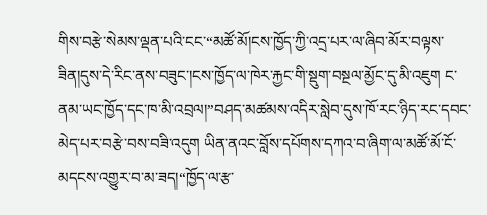གིས་བརྩེ་སེམས་ལྡན་པའི་ངང་“མཚོ་མོ།ངས་ཁྱོད་ཀྱི་འདྲ་པར་ལ་ཞིབ་མོར་བལྟས་ཟིན།དུས་དེ་རིང་ནས་བཟུང་།ངས་ཁྱོད་ལ་ཁེར་རྐྱང་གི་སྡུག་བསྔལ་མྱོང་དུ་མི་འཇུག ང་ནམ་ཡང་ཁྱོད་དང་ཁ་མི་འབྲལ།”བཤད་མཚམས་འདིར་སླེབ་དུས་ཁོ་རང་ཉིད་རང་དབང་མེད་པར་བརྩེ་བས་བཟི་འདུག ཡིན་ནའང་བློས་དཔོགས་དཀའ་བ་ཞིག་ལ་མཚོ་མོ་ངོ་མདངས་འགྱུར་བ་མ་ཟད།“ཁྱོད་ལ་རྩ་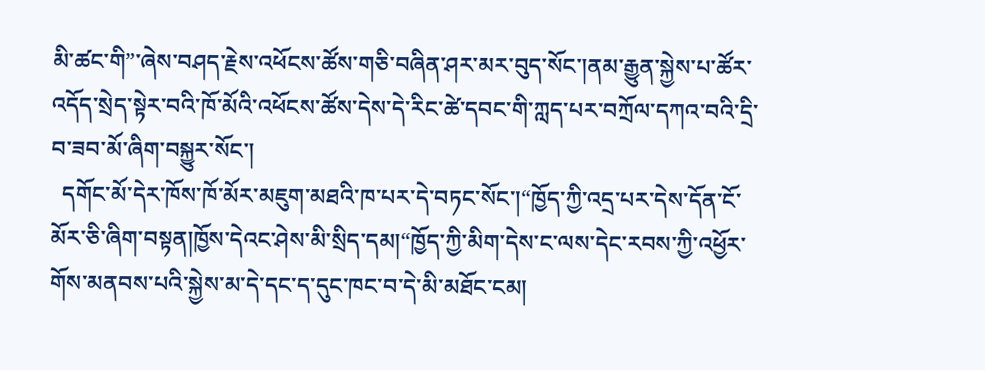མི་ཚང་གི”་ཞེས་བཤད་རྗེས་འཕོངས་ཚོས་གཅི་བཞིན་ཤར་མར་བུད་སོང་།ནམ་རྒྱུན་སྐྱེས་པ་ཚོར་འདོད་སྲེད་སྟེར་བའི་ཁོ་མོའི་འཕོངས་ཚོས་དེས་དེ་རིང་ཚེ་དབང་གི་ཀླད་པར་བཀྲོལ་དཀའ་བའི་དྲི་བ་ཟབ་མོ་ཞིག་བསྐྱུར་སོང་།
  དགོང་མོ་དེར་ཁོས་ཁོ་མོར་མཇུག་མཐའི་ཁ་པར་དེ་བཏང་སོང་།“ཁྱོད་ཀྱི་འདྲ་པར་དེས་དོན་ངོ་མོར་ཅི་ཞིག་བསྟན།ཁྱོས་དེའང་ཤེས་མི་སྲིད་དམ།“ཁྱོད་ཀྱི་མིག་དེས་ང་ལས་དེང་རབས་ཀྱི་འཕྱོར་གོས་མནབས་པའི་སྐྱེས་མ་དེ་དང་ད་དུང་ཁང་བ་དེ་མི་མཐོང་ངམ།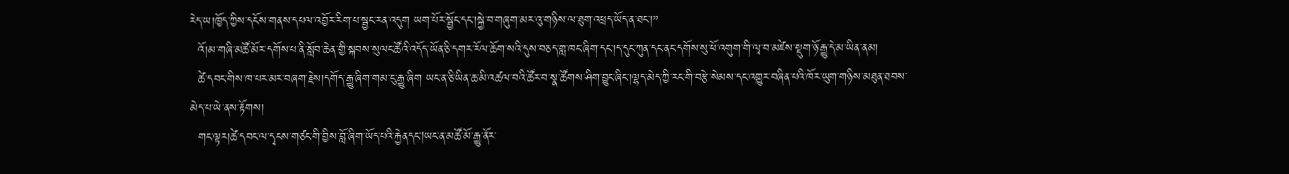རེད་ཡ།ཁྱོད་ཀྱིས་དངོས་གནས་དཔལ་འབྱོར་རིག་པ་སྦྱང་རན་འདུག ཡག་པོར་སྦྱོང་དང་།སྐྱེ་བ་གཞུག་མར་འུ་གཉིས་ལ་ཐུག་འཕྲད་ཡོད་ན་ཐང་།”
  འོ།མ་གཞི་མཚོ་མོར་དགོས་པ་ནི་སློབ་ཆེན་གྱི་སྐབས་སུལང་ཚོའི་འདོད་ཡོན་ཅི་དགར་རོལ་ཆོག་སའི་དུས་བཅད་གླ་ཁང་ཞིག་དང་།ད་དུང་ཀུན་དང་ནང་དགོས་སུ་ཕོ་འགུག་གི་ལྭ་བ་མཛེས་སྡུག་ཉོ་རྒྱུ་དེ་མ་ཡིན་ནམ།
  ཚེ་དབང་གིས་ཁ་པར་མར་བཞག་རྗེས།དགོད་རྒྱུ་ཞིག་གམ་ངུ་རྒྱུ་ཞིག ཡང་ན་ཅི་ཡིན་ཆ་མི་འཚལ་བའི་ཚོར་བ་སྣ་ཚོགས་ཤིག་བྱུང་ཞིང་།ལྷད་མེད་ཀྱི་རང་གི་བརྩེ་སེམས་དང་འགྱུར་བཞིན་པའི་ཁོར་ཡུག་གཉིས་མཐུན་ཐབས་མེད་པ་ཡེ་ནས་རྟོགས།
  གང་ལྟར།ཚེ་དབང་ལ་དྭངས་གཙང་གི་བྱིས་བློ་ཞིག་ཡོད་པའི་རྐྱེནདང།ཡང་ན་མཚོ་མོ་རྒྱུ་ནོར་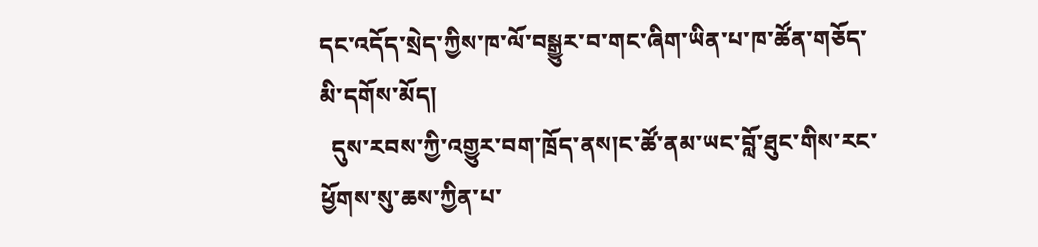དང་འདོད་སྲེད་ཀྱིས་ཁ་ལོ་བསྒྱུར་བ་གང་ཞིག་ཡིན་པ་ཁ་ཚོན་གཅོད་མི་དགོས་མོད།
  དུས་རབས་ཀྱི་འགྱུར་བག་ཁྲོད་ནས།ང་ཚོ་ནམ་ཡང་བློ་ཐུང་གིས་རང་ཕྱོགས་སུ་ཆས་ཀྱིན་པ་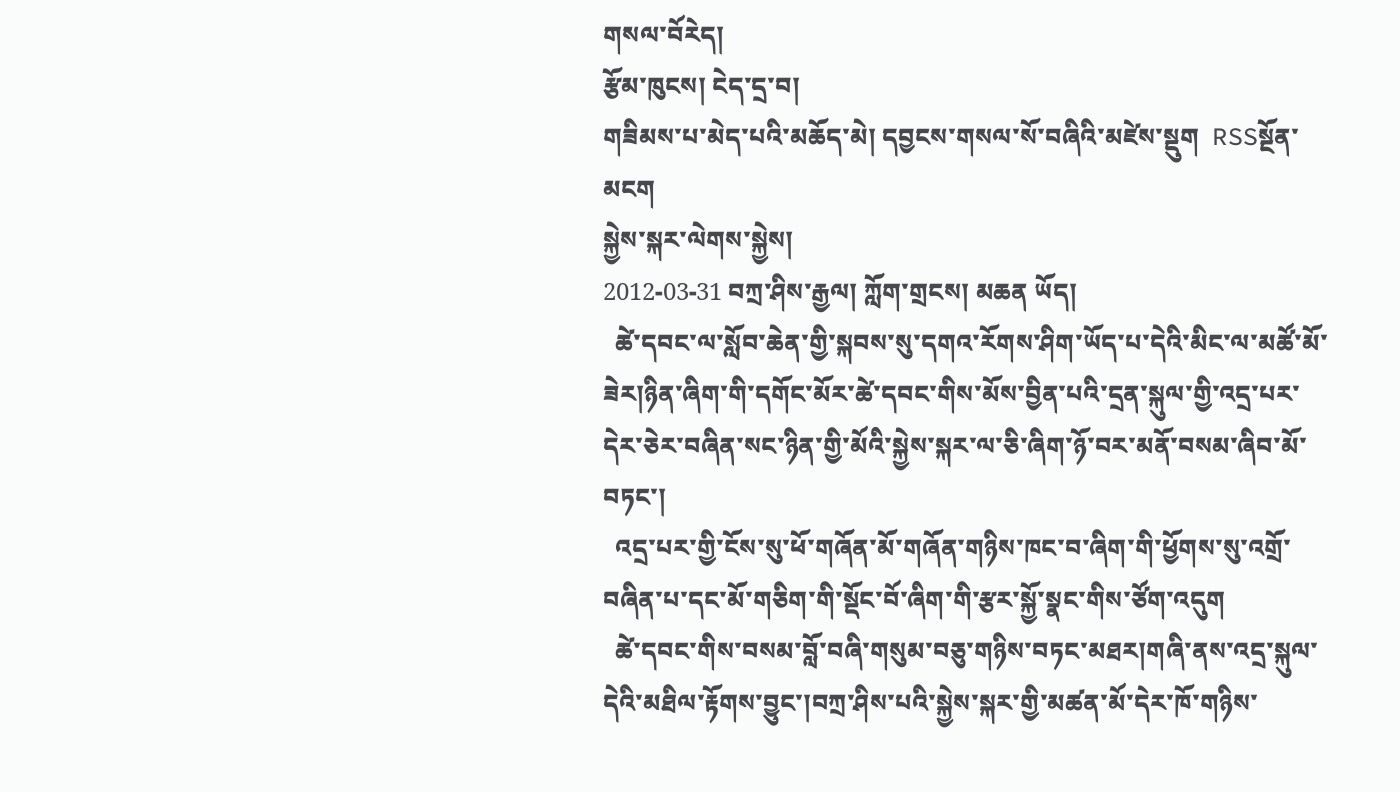གསལ་བོརེད།
རྩོམ་ཁུངས། ངེད་དྲ་བ།
གཟིམས་པ་མེད་པའི་མཆོད་མེ། དབྱངས་གསལ་སོ་བཞིའི་མཛེས་སྡུག  RSSསྔོན་མངག
སྐྱེས་སྐར་ལེགས་སྐྱེས།
2012-03-31 བཀྲ་ཤིས་རྒྱལ། ཀློག་གྲངས། མཆན ཡོད།
  ཚེ་དབང་ལ་སློབ་ཆེན་གྱི་སྐབས་སུ་དགའ་རོགས་ཤིག་ཡོད་པ་དེའི་མིང་ལ་མཚོ་མོ་ཟེར།ཉིན་ཞིག་གི་དགོང་མོར་ཚེ་དབང་གིས་མོས་བྱིན་པའི་དྲན་སྐུལ་གྱི་འདྲ་པར་དེར་ཅེར་བཞིན་སང་ཉིན་གྱི་མོའི་སྐྱེས་སྐར་ལ་ཅི་ཞིག་ཉོ་བར་མནོ་བསམ་ཞིབ་མོ་བཏང་།
  འདྲ་པར་གྱི་ངོས་སུ་ཕོ་གཞོན་མོ་གཞོན་གཉིས་ཁང་བ་ཞིག་གི་ཕྱོགས་སུ་འགྲོ་བཞིན་པ་དང་མོ་གཅིག་གི་སྡོང་བོ་ཞིག་གི་རྩར་སྐྱོ་སྣང་གིས་ཙོག་འདུག
  ཚེ་དབང་གིས་བསམ་བློ་བཞི་གསུམ་བཅུ་གཉིས་བཏང་མཐར།གཞི་ནས་འདྲ་སྐུལ་དེའི་མཐིལ་རྟོགས་བྱུང་།བཀྲ་ཤིས་པའི་སྐྱེས་སྐར་གྱི་མཚན་མོ་དེར་ཁོ་གཉིས་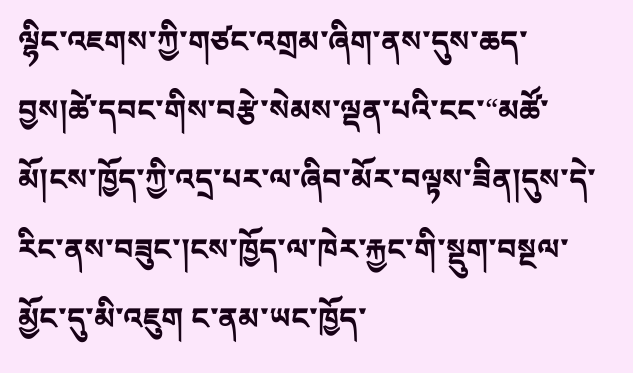ལྷིང་འཇགས་ཀྱི་གཙང་འགྲམ་ཞིག་ནས་དུས་ཆད་བྱས།ཚེ་དབང་གིས་བརྩེ་སེམས་ལྡན་པའི་ངང་“མཚོ་མོ།ངས་ཁྱོད་ཀྱི་འདྲ་པར་ལ་ཞིབ་མོར་བལྟས་ཟིན།དུས་དེ་རིང་ནས་བཟུང་།ངས་ཁྱོད་ལ་ཁེར་རྐྱང་གི་སྡུག་བསྔལ་མྱོང་དུ་མི་འཇུག ང་ནམ་ཡང་ཁྱོད་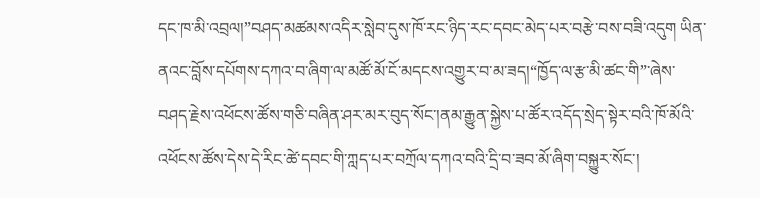དང་ཁ་མི་འབྲལ།”བཤད་མཚམས་འདིར་སླེབ་དུས་ཁོ་རང་ཉིད་རང་དབང་མེད་པར་བརྩེ་བས་བཟི་འདུག ཡིན་ནའང་བློས་དཔོགས་དཀའ་བ་ཞིག་ལ་མཚོ་མོ་ངོ་མདངས་འགྱུར་བ་མ་ཟད།“ཁྱོད་ལ་རྩ་མི་ཚང་གི”་ཞེས་བཤད་རྗེས་འཕོངས་ཚོས་གཅི་བཞིན་ཤར་མར་བུད་སོང་།ནམ་རྒྱུན་སྐྱེས་པ་ཚོར་འདོད་སྲེད་སྟེར་བའི་ཁོ་མོའི་འཕོངས་ཚོས་དེས་དེ་རིང་ཚེ་དབང་གི་ཀླད་པར་བཀྲོལ་དཀའ་བའི་དྲི་བ་ཟབ་མོ་ཞིག་བསྐྱུར་སོང་།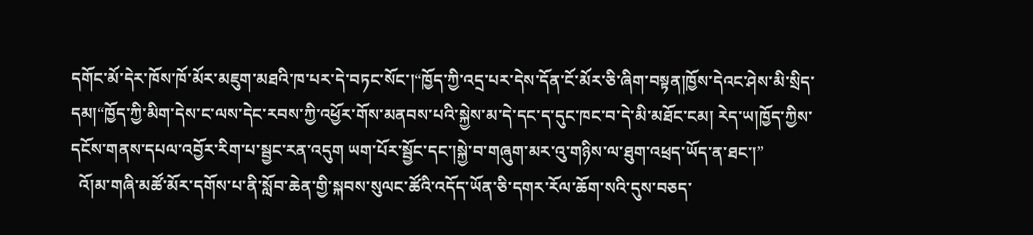དགོང་མོ་དེར་ཁོས་ཁོ་མོར་མཇུག་མཐའི་ཁ་པར་དེ་བཏང་སོང་།“ཁྱོད་ཀྱི་འདྲ་པར་དེས་དོན་ངོ་མོར་ཅི་ཞིག་བསྟན།ཁྱོས་དེའང་ཤེས་མི་སྲིད་དམ།“ཁྱོད་ཀྱི་མིག་དེས་ང་ལས་དེང་རབས་ཀྱི་འཕྱོར་གོས་མནབས་པའི་སྐྱེས་མ་དེ་དང་ད་དུང་ཁང་བ་དེ་མི་མཐོང་ངམ། རེད་ཡ།ཁྱོད་ཀྱིས་དངོས་གནས་དཔལ་འབྱོར་རིག་པ་སྦྱང་རན་འདུག ཡག་པོར་སྦྱོང་དང་།སྐྱེ་བ་གཞུག་མར་འུ་གཉིས་ལ་ཐུག་འཕྲད་ཡོད་ན་ཐང་།”
  འོ།མ་གཞི་མཚོ་མོར་དགོས་པ་ནི་སློབ་ཆེན་གྱི་སྐབས་སུལང་ཚོའི་འདོད་ཡོན་ཅི་དགར་རོལ་ཆོག་སའི་དུས་བཅད་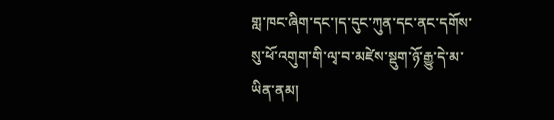གླ་ཁང་ཞིག་དང་།ད་དུང་ཀུན་དང་ནང་དགོས་སུ་ཕོ་འགུག་གི་ལྭ་བ་མཛེས་སྡུག་ཉོ་རྒྱུ་དེ་མ་ཡིན་ནམ།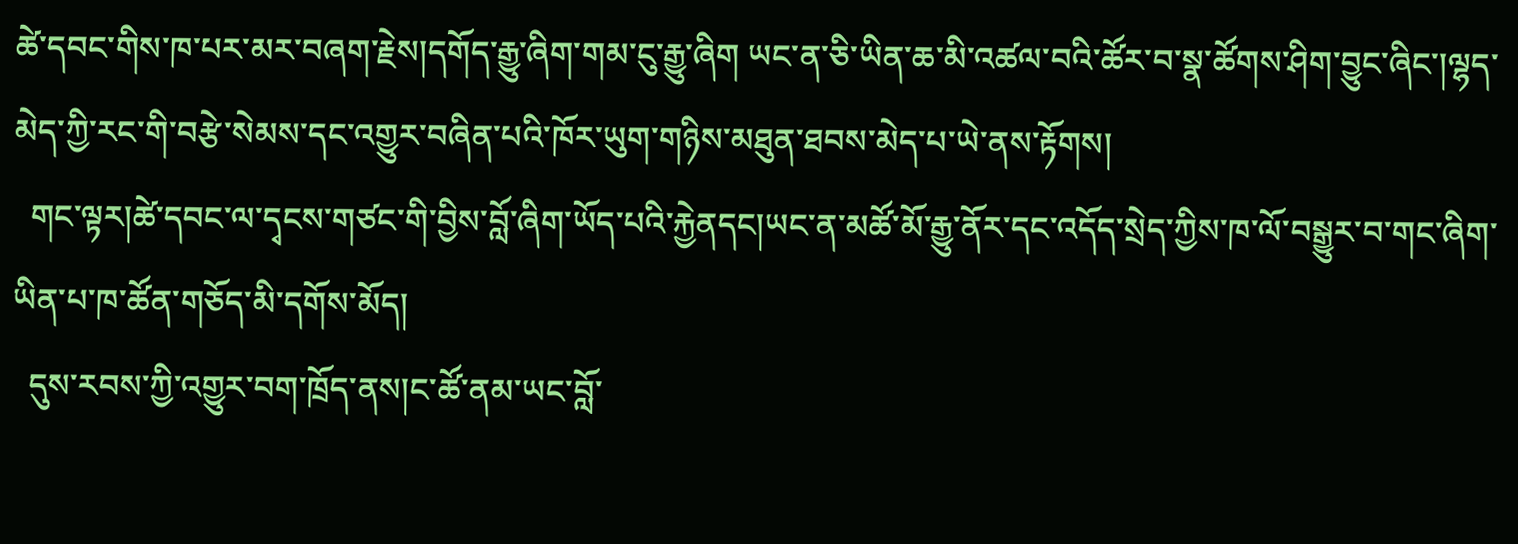ཚེ་དབང་གིས་ཁ་པར་མར་བཞག་རྗེས།དགོད་རྒྱུ་ཞིག་གམ་ངུ་རྒྱུ་ཞིག ཡང་ན་ཅི་ཡིན་ཆ་མི་འཚལ་བའི་ཚོར་བ་སྣ་ཚོགས་ཤིག་བྱུང་ཞིང་།ལྷད་མེད་ཀྱི་རང་གི་བརྩེ་སེམས་དང་འགྱུར་བཞིན་པའི་ཁོར་ཡུག་གཉིས་མཐུན་ཐབས་མེད་པ་ཡེ་ནས་རྟོགས།
  གང་ལྟར།ཚེ་དབང་ལ་དྭངས་གཙང་གི་བྱིས་བློ་ཞིག་ཡོད་པའི་རྐྱེནདང།ཡང་ན་མཚོ་མོ་རྒྱུ་ནོར་དང་འདོད་སྲེད་ཀྱིས་ཁ་ལོ་བསྒྱུར་བ་གང་ཞིག་ཡིན་པ་ཁ་ཚོན་གཅོད་མི་དགོས་མོད།
  དུས་རབས་ཀྱི་འགྱུར་བག་ཁྲོད་ནས།ང་ཚོ་ནམ་ཡང་བློ་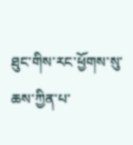ཐུང་གིས་རང་ཕྱོགས་སུ་ཆས་ཀྱིན་པ་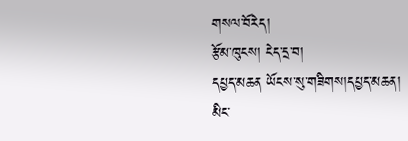གསལ་བོརེད།
རྩོམ་ཁུངས། ངེད་དྲ་བ།
དཔྱད་མཆན ཡོངས་སུ་གཟིགས།དཔྱད་མཆན།
མིང་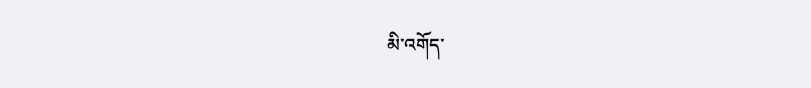མི་འགོད་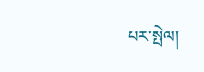པར་སྤེལ།